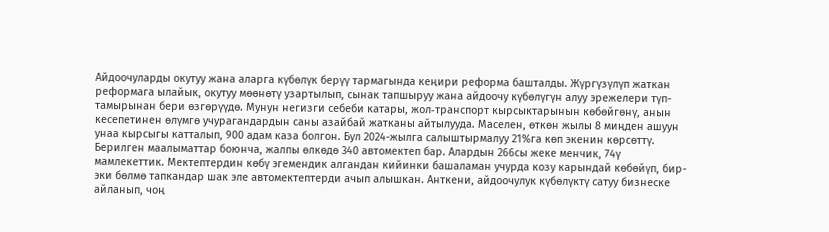Айдоочуларды окутуу жана аларга күбөлүк берүү тармагында кеңири реформа башталды. Жүргүзүлүп жаткан реформага ылайык, окутуу мөөнөтү узартылып, сынак тапшыруу жана айдоочу күбөлүгүн алуу эрежелери түп-тамырынан бери өзгөрүүдө. Мунун негизги себеби катары, жол‑транспорт кырсыктарынын көбөйгөнү, анын кесепетинен өлүмгө учурагандардын саны азайбай жатканы айтылууда. Маселен, өткөн жылы 8 миңден ашуун унаа кырсыгы катталып, 900 адам каза болгон. Бул 2024-жылга салыштырмалуу 21%га көп экенин көрсөттү.
Берилген маалыматтар боюнча, жалпы өлкөдө 340 автомектеп бар. Алардын 266сы жеке менчик, 74ү мамлекеттик. Мектептердин көбү эгемендик алгандан кийинки башаламан учурда козу карындай көбөйүп, бир-эки бөлмө тапкандар шак эле автомектептерди ачып алышкан. Анткени, айдоочулук күбөлүктү сатуу бизнеске айланып, чоң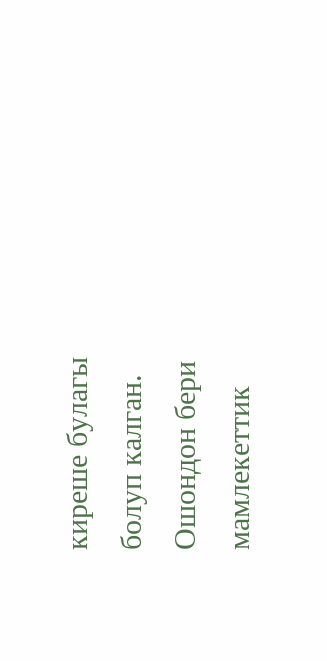киреше булагы болуп калган. Ошондон бери мамлекеттик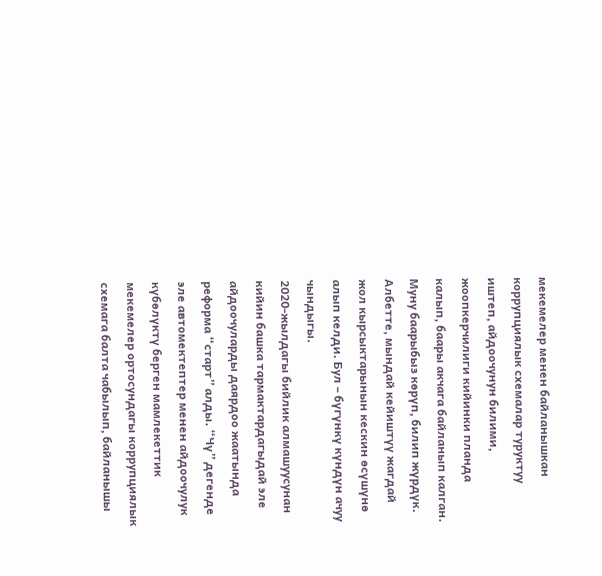мекемелер менен байланышкан коррупциялык схемалар туруктуу иштеп, айдоочунун билими, жоопкерчилиги кийинки планда калып, баары акчага байланып калган. Муну баарыбыз көрүп, билип жүрдүк. Албетте, мындай кейиштүү жагдай жол кырсыктарынын кескин өсүшүнө алып келди. Бул – бүгүнкү күндүн ачуу чындыгы.
2020-жылдагы бийлик алмашуусунан кийин башка тармактардагыдай эле айдоочуларды даярдоо жаатында реформа “старт” алды. “Чү” дегенде эле автомектептер менен айдоочулук күбөлүктү берген мамлекеттик мекемелер ортосундагы коррупциялык схемага балта чабылып, байланышы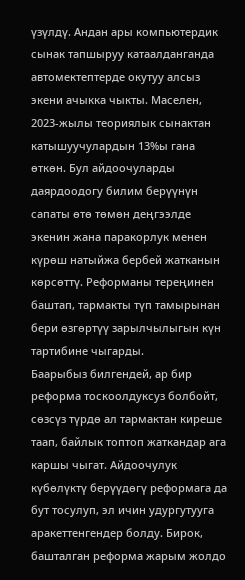үзүлдү. Андан ары компьютердик сынак тапшыруу катаалданганда автомектептерде окутуу алсыз экени ачыкка чыкты. Маселен, 2023-жылы теориялык сынактан катышуучулардын 13%ы гана өткөн. Бул айдоочуларды даярдоодогу билим берүүнүн сапаты өтө төмөн деңгээлде экенин жана паракорлук менен күрөш натыйжа бербей жатканын көрсөттү. Реформаны тереңинен баштап, тармакты түп тамырынан бери өзгөртүү зарылчылыгын күн тартибине чыгарды.
Баарыбыз билгендей, ар бир реформа тоскоолдуксуз болбойт, сөзсүз түрдө ал тармактан киреше таап, байлык топтоп жаткандар ага каршы чыгат. Айдоочулук күбөлүктү берүүдөгү реформага да бут тосулуп, эл ичин удургутууга аракеттенгендер болду. Бирок, башталган реформа жарым жолдо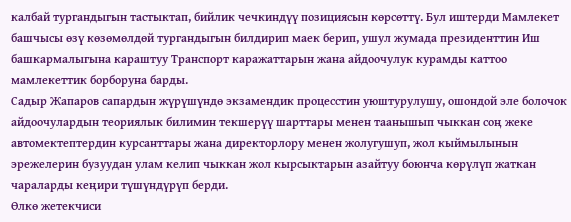калбай тургандыгын тастыктап, бийлик чечкиндүү позициясын көрсөттү. Бул иштерди Мамлекет башчысы өзү көзөмөлдөй тургандыгын билдирип маек берип, ушул жумада президенттин Иш башкармалыгына караштуу Транспорт каражаттарын жана айдоочулук курамды каттоо мамлекеттик борборуна барды.
Садыр Жапаров сапардын жүрүшүндө экзамендик процесстин уюштурулушу, ошондой эле болочок айдоочулардын теориялык билимин текшерүү шарттары менен таанышып чыккан соң жеке автомектептердин курсанттары жана директорлору менен жолугушуп, жол кыймылынын эрежелерин бузуудан улам келип чыккан жол кырсыктарын азайтуу боюнча көрүлүп жаткан чараларды кеңири түшүндүрүп берди.
Өлкө жетекчиси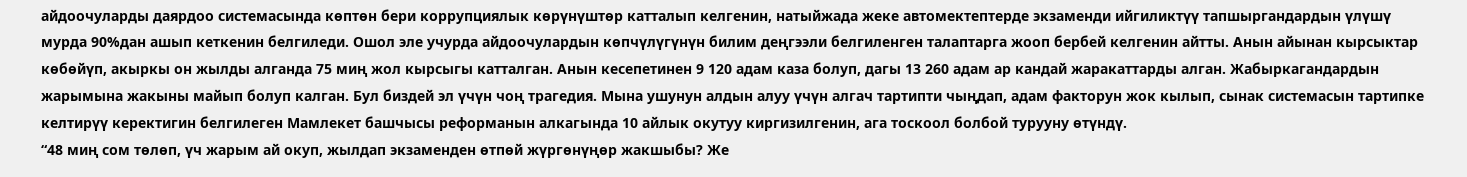айдоочуларды даярдоо системасында көптөн бери коррупциялык көрүнүштөр катталып келгенин, натыйжада жеке автомектептерде экзаменди ийгиликтүү тапшыргандардын үлүшү мурда 90%дан ашып кеткенин белгиледи. Ошол эле учурда айдоочулардын көпчүлүгүнүн билим деңгээли белгиленген талаптарга жооп бербей келгенин айтты. Анын айынан кырсыктар көбөйүп, акыркы он жылды алганда 75 миң жол кырсыгы катталган. Анын кесепетинен 9 120 адам каза болуп, дагы 13 260 адам ар кандай жаракаттарды алган. Жабыркагандардын жарымына жакыны майып болуп калган. Бул биздей эл үчүн чоң трагедия. Мына ушунун алдын алуу үчүн алгач тартипти чыңдап, адам факторун жок кылып, сынак системасын тартипке келтирүү керектигин белгилеген Мамлекет башчысы реформанын алкагында 10 айлык окутуу киргизилгенин, ага тоскоол болбой турууну өтүндү.
“48 миң сом төлөп, үч жарым ай окуп, жылдап экзаменден өтпөй жүргөнүңөр жакшыбы? Же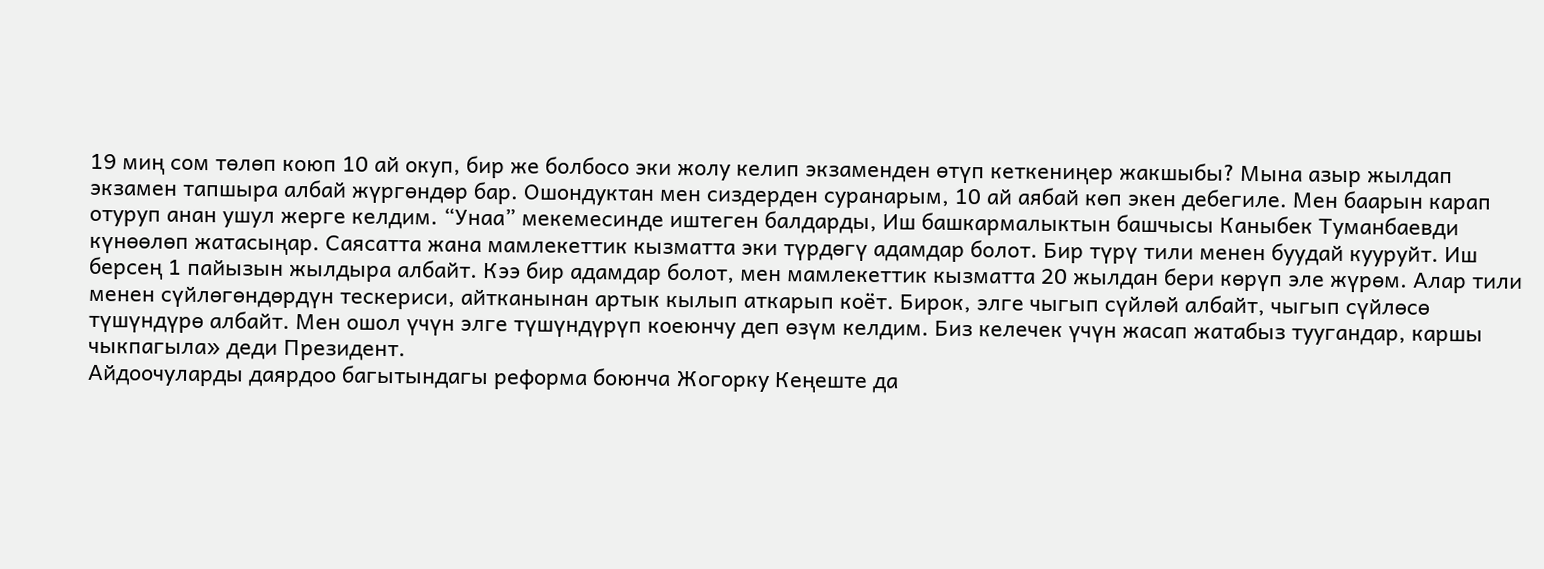19 миң сом төлөп коюп 10 ай окуп, бир же болбосо эки жолу келип экзаменден өтүп кеткениңер жакшыбы? Мына азыр жылдап экзамен тапшыра албай жүргөндөр бар. Ошондуктан мен сиздерден суранарым, 10 ай аябай көп экен дебегиле. Мен баарын карап отуруп анан ушул жерге келдим. “Унаа” мекемесинде иштеген балдарды, Иш башкармалыктын башчысы Каныбек Туманбаевди күнөөлөп жатасыңар. Саясатта жана мамлекеттик кызматта эки түрдөгү адамдар болот. Бир түрү тили менен буудай кууруйт. Иш берсең 1 пайызын жылдыра албайт. Кээ бир адамдар болот, мен мамлекеттик кызматта 20 жылдан бери көрүп эле жүрөм. Алар тили менен сүйлөгөндөрдүн тескериси, айтканынан артык кылып аткарып коёт. Бирок, элге чыгып сүйлөй албайт, чыгып сүйлөсө түшүндүрө албайт. Мен ошол үчүн элге түшүндүрүп коеюнчу деп өзүм келдим. Биз келечек үчүн жасап жатабыз туугандар, каршы чыкпагыла» деди Президент.
Айдоочуларды даярдоо багытындагы реформа боюнча Жогорку Кеңеште да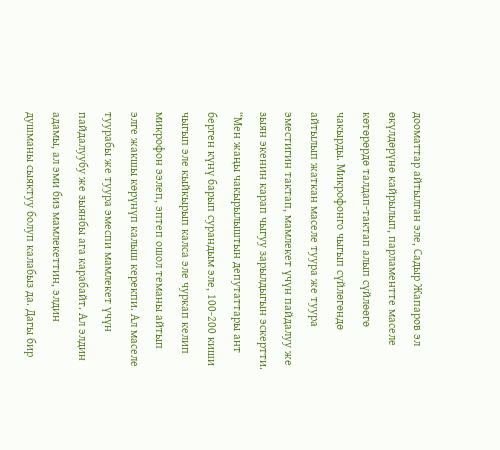дооматтар айтылган эле, Садыр Жапаров эл өкүлдөрүнө кайрылып, парламентте маселе көтөрөрдө талдап-тактап алып сүйлөөгө чакырды. Микрофонго чыгып сүйлөгөндө айтылып жаткан маселе туура же туура эместигин тактап, мамлекет үчүн пайдалуу же зыян экенин карап чыгуу зарылдыгын эскертти.
“Мен жаңы чакырылыштын депутаттары ант берген күнү барып сурандым эле, 100-200 киши чыгып эле кыйкырып калса эле чуркап келип микрофон ээлеп, эптеп ошол теманы айтып элге жакшы көрүнүп калыш керекпи. Ал маселе туурабы же туура эмеспи мамлекет үчүн пайдалуубу же зыянбы ага карабайт. Ал элдин адамы, ал эми биз мамлекеттин, элдин душманы сыяктуу болуп калабыз да. Дагы бир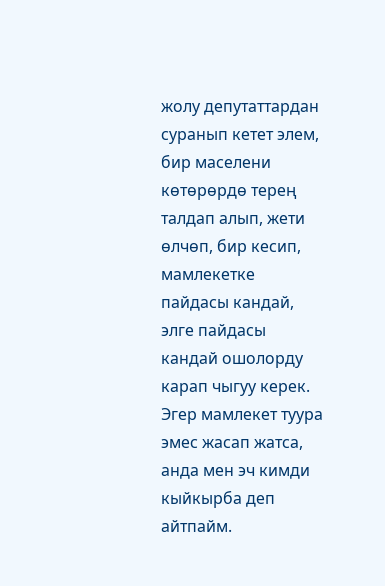жолу депутаттардан суранып кетет элем, бир маселени көтөрөрдө терең талдап алып, жети өлчөп, бир кесип, мамлекетке пайдасы кандай, элге пайдасы кандай ошолорду карап чыгуу керек. Эгер мамлекет туура эмес жасап жатса, анда мен эч кимди кыйкырба деп айтпайм.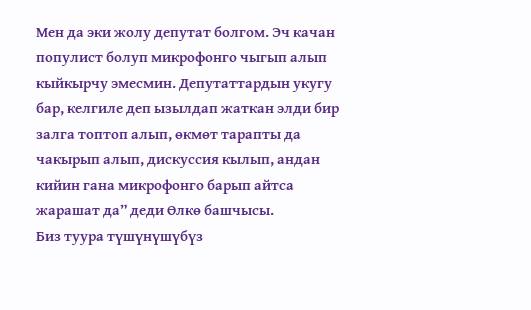Мен да эки жолу депутат болгом. Эч качан популист болуп микрофонго чыгып алып кыйкырчу эмесмин. Депутаттардын укугу бар, келгиле деп ызылдап жаткан элди бир залга топтоп алып, өкмөт тарапты да чакырып алып, дискуссия кылып, андан кийин гана микрофонго барып айтса жарашат да” деди Өлкө башчысы.
Биз туура түшүнүшүбүз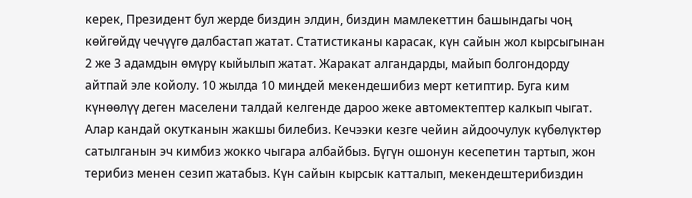керек, Президент бул жерде биздин элдин, биздин мамлекеттин башындагы чоң көйгөйдү чечүүгө далбастап жатат. Статистиканы карасак, күн сайын жол кырсыгынан 2 же 3 адамдын өмүрү кыйылып жатат. Жаракат алгандарды, майып болгондорду айтпай эле койолу. 10 жылда 10 миңдей мекендешибиз мерт кетиптир. Буга ким күнөөлүү деген маселени талдай келгенде дароо жеке автомектептер калкып чыгат. Алар кандай окутканын жакшы билебиз. Кечээки кезге чейин айдоочулук күбөлүктөр сатылганын эч кимбиз жокко чыгара албайбыз. Бүгүн ошонун кесепетин тартып, жон терибиз менен сезип жатабыз. Күн сайын кырсык катталып, мекендештерибиздин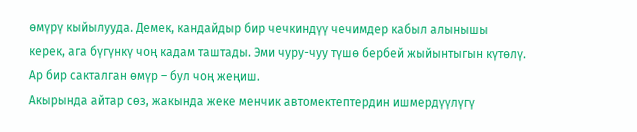өмүрү кыйылууда. Демек, кандайдыр бир чечкиндүү чечимдер кабыл алынышы керек, ага бүгүнкү чоң кадам таштады. Эми чуру-чуу түшө бербей жыйынтыгын күтөлү. Ар бир сакталган өмүр – бул чоң жеңиш.
Акырында айтар сөз, жакында жеке менчик автомектептердин ишмердүүлүгү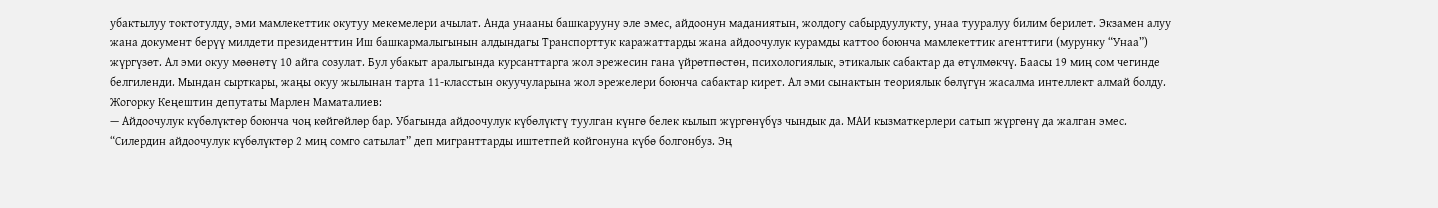убактылуу токтотулду, эми мамлекеттик окутуу мекемелери ачылат. Анда унааны башкарууну эле эмес, айдоонун маданиятын, жолдогу сабырдуулукту, унаа тууралуу билим берилет. Экзамен алуу жана документ берүү милдети президенттин Иш башкармалыгынын алдындагы Транспорттук каражаттарды жана айдоочулук курамды каттоо боюнча мамлекеттик агенттиги (мурунку “Унаа”) жүргүзөт. Ал эми окуу мөөнөтү 10 айга созулат. Бул убакыт аралыгында курсанттарга жол эрежесин гана үйрөтпөстөн, психологиялык, этикалык сабактар да өтүлмөкчү. Баасы 19 миң сом чегинде белгиленди. Мындан сырткары, жаңы окуу жылынан тарта 11-класстын окуучуларына жол эрежелери боюнча сабактар кирет. Ал эми сынактын теориялык бөлүгүн жасалма интеллект алмай болду.
Жогорку Кеңештин депутаты Марлен Маматалиев:
— Айдоочулук күбөлүктөр боюнча чоң көйгөйлөр бар. Убагында айдоочулук күбөлүктү туулган күнгө белек кылып жүргөнүбүз чындык да. МАИ кызматкерлери сатып жүргөнү да жалган эмес. “Силердин айдоочулук күбөлүктөр 2 миң сомго сатылат” деп мигранттарды иштетпей койгонуна күбө болгонбуз. Эң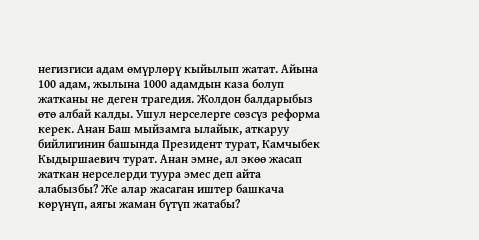негизгиси адам өмүрлөрү кыйылып жатат. Айына 100 адам, жылына 1000 адамдын каза болуп жатканы не деген трагедия. Жолдон балдарыбыз өтө албай калды. Ушул нерселерге сөзсүз реформа керек. Анан Баш мыйзамга ылайык, аткаруу бийлигинин башында Президент турат, Камчыбек Кыдыршаевич турат. Анан эмне, ал экөө жасап жаткан нерселерди туура эмес деп айта алабызбы? Же алар жасаган иштер башкача көрүнүп, аягы жаман бүтүп жатабы?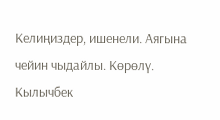Келиңиздер, ишенели. Аягына чейин чыдайлы. Көрөлү.
Кылычбек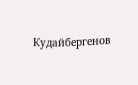Кудайбергенов